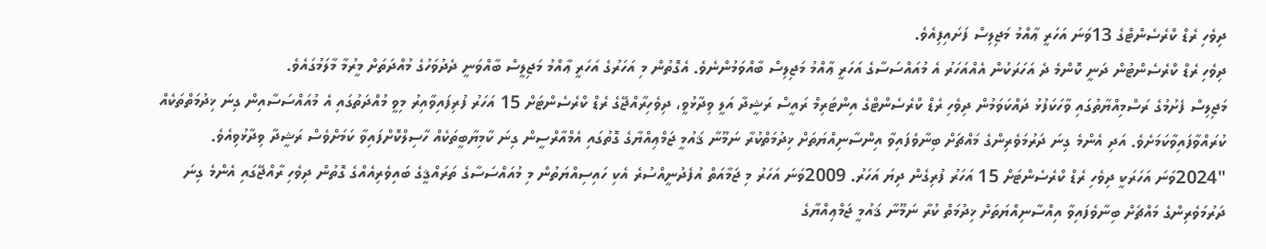ދިވެހި ރެޑް ކްރެސެންޓްގެ 13ވަނަ އަހަރީ ޢާއްމު މަޖިލިސް ފަށައިފިއެވެ.
ދިވެހި ރެޑް ކްރެސެންޓުން ދަނީ ކޮންމެ ދެ އަހަރަކުން އެއްއަހަރު އެ މުއައްސަސާގެ އަހަރީ ޢާއްމު މަޖިލިސް ބާއްވަމުންނެވެ. އެގޮތުން މި އަހަރުގެ އަހަރީ ޢާއްމު މަޖިލީސް ބާއްވަނީ ދެދުވަހުގެ މުއްދަތަށް މީރުމާ މާލަމުގައެވެ.
މަޖިލިސް ފެށުމުގެ ރަސްމިއްޔާތުގައި ވާހަކަފުޅު ދައްކަވަމުން ދިވެހި ރެޑް ކްރެސެންޓްގެ އިންޓަރިމް ރައީސް ރަޝީދާ އަލީ ވިދާޅުވީ، ދިވެހިރާއްޖޭގެ ރެޑް ކްރެސެންޓަށް 15 އަހަރު ފުރިފައިވާއިރު މިވީ މުއްދަތުގައި އެ މުއައްސަސާއިން ގިނަ ޚިދުމަތްތަކެއް ކުރައްވާފައިވާކަމަށެވެ. އަދި އެންމެ ގިނަ ދަރުމަވެރިންގެ މައްޗަށް ބިނާވެފައިވާ އިންސާނިއްޔަތަށް ޚިދުމަތްކުރާ ނަމޫނާ ޤައުމީ ޖަމްޢިއްޔާގެ ގޮތުގައި އެމްއާރްސީން ގިނަ ކާމިޔާބީތަކެއް ހާސިލްކޮށްފައިވާ ކަމަށްވެސް ރަޝީދާ ވިދާޅުވިއެވެ.
"2024ވަނަ އަހަރަކީ ދިވެހި ރެޑް ކްރެސެންޓަށް 15 އަހަރު ފުރިގެން ދިޔަ އަހަރު. 2009ވަނަ އަހަރު މި ޖަމާއަތް އުފެދުނީއްސުރެ އެކި ހައިސިއްޔަތުން މި މުއައްސަސާގެ ތަރައްޤީގެ ބައިވެރިއެއްގެ ގޮތުން ދިވެހި ރާއްޖޭގައި އެންމެ ގިނަ ދަރުމަވެރިންގެ މައްޗަށް ބިނާވެފައިވާ އިއްސާނިއްޔަތަށް ޚިދުމަތް ކުރާ ނަމޫނާ ޤައުމީ ޖަމްޢިއްޔާގެ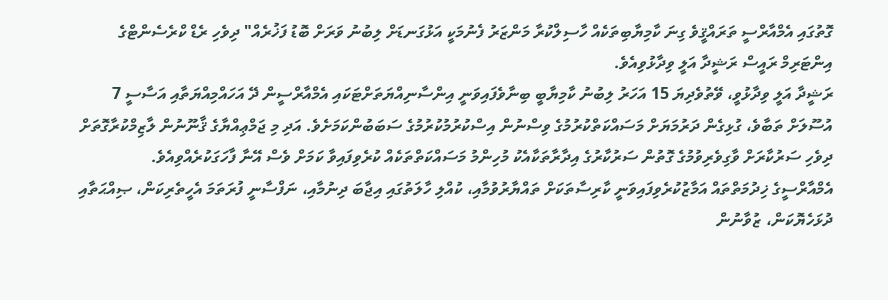ގޮތުގައި އެމްއާރްސީ ތަރައްޤީވެ ގިނަ ކާމިޔާބިތަކެއް ހާސިލްކުރާ މަންޒަރު ފެނުމަކީ އަޅުގަނޑަށް ލިބުނު ވަރަށް ބޮޑު ފަޚުރެއް" ދިވެހި ރެޑް ކްރެސެންޓްގެ އިންޓަރިމް ރައީސް ރަޝީދާ އަލީ ވިދާޅުވިއެވެ.
ރަޝީދާ އަލީ ވިދާޅުވީ، ވޭތުވެދިޔަ 15 އަހަރު ލިބުނު ކާމިޔާބީ ބިނާވެފައިވަނީ އިންސާނިއްޔަތަށްޓަކައި އެމްއާރްސީން ދޭ އަހައްމިއްޔަތާއި އަސާސީ 7 އުސޫލަށް ތަބާވެ، ގުޅިގެން ދަރުމަޔަށް މަސައްކަތްކުރުމުގެ ވިސްނުން އިސްކުރުމުކުރުމުގެ ސަބަބުންކަމަށެވެ. އަދި މި ޖަމްޢިއްޔާގެ ޤާނޫނުން ލާޒިމްކުރާގޮތަށް ދިވެހި ސަރުކާރަށް ވާގިވެރިވުމުގެ ގޮތުން ސަރުކާރުގެ އިދާރާތަކާއެކު މުހިންމު މަސައްކަތްތަކެއް ކުރެވިފައިވާ ކަމަށް ވެސް އޭނާ ފާހަގަކުރެއްވިއެވެ.
އެމްއާރްސީގެ ޚިދުމަތްތައް އަމާޒުކުރެވިފައިވަނީ ކާރިސާތަކަށް ތައްޔާރުވުމާއި، ކުއްލި ހާލަތުގައި އިޖާބަ ދިނުމާއި، ނަފްސާނީ ފުރަތަމަ އެހީތެރިކަން، ޞިއްޙަތާއި ދުޅަހެޔޮކަން، ޒުވާނުން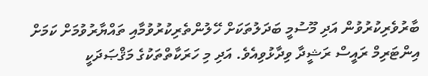ބާރުވެރިކުރުވުން އަދި މޫސުމީ ބަދަލުތަކަށް ހޭލުންތެރިކުރުވުމާއި ތައްޔާރުވުމަށް ކަމަށް އިންޓަރިމް ރައީސް ރަޝީދާ ވިދާޅުވިއެވެ. އަދި މި ހަރަކާތްތަކުގެ މަޤްޞަދަކީ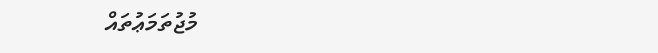މުޖުތަމަޢުތައް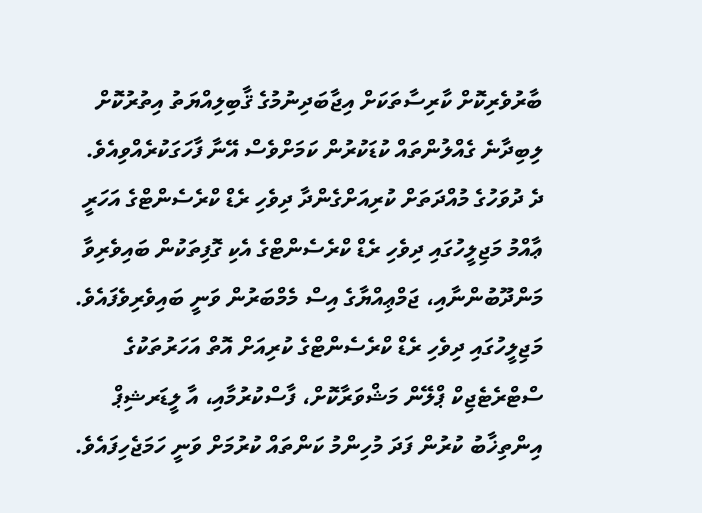ބާރުވެރިކޮށް ކާރިސާތަކަށް އިޖާބަދިނުމުގެ ޤާބިލިއްޔަތު އިތުރުކޮށް ލިބިދާނެ ގެއްލުންތައް ކުޑަކުރުން ކަމަށްވެސް އޭނާ ފާހަގަކުރެއްވިއެވެ.
ދެ ދުވަހުގެ މުއްދަތަށް ކުރިއަށްގެންދާ ދިވެހި ރެޑް ކްރެސެންޓްގެ އަހަރީ ޢާއްމު މަޖިލީހުގައި ދިވެހި ރެޑް ކްރެސެންޓްގެ އެކި ގޮފިތަކުން ބައިވެރިވާ މަންދޫބުންނާއި، ޖަމްޢިއްޔާގެ އިސް މެމްބަރުން ވަނީ ބައިވެރިވެފައެވެ.
މަޖިލީހުގައި ދިވެހި ރެޑް ކްރެސެންޓްގެ ކުރިއަށް އޮތް އަހަރުތަކުގެ ސްޓްރެޓެޖިކް ޕްލޭން މަޝްވަރާކޮށް، ފާސްކުރުމާއި، އާ ލީޑަރޝިޕް އިންތިޚާބު ކުރުން ފަދަ މުހިންމު ކަންތައް ކުރުމަށް ވަނީ ހަމަޖެހިފައެވެ.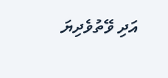އަދި ވޭތުވެދިޔަ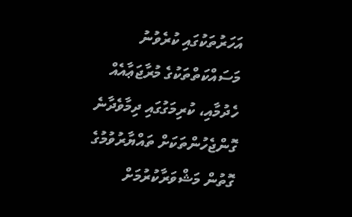އަހަރުތަކުގައި ކުރެވުނު މަސައްކަތްތަކުގެ މުރާޖަޢާއެއް ހެދުމާއި، ކުރިމަގުގައި ދިމާވެދާނެ ގޮންޖެހުންތަކަށް ތައްޔާރުވުމުގެ ގޮތުން މަޝްވަރާކުރުމަށް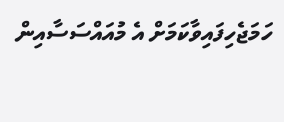ހަމަޖެހިފައިވާކަމަށް އެ މުއައްސަސާއިން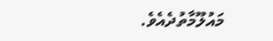މައުލޫމާތުދެއެވެ.